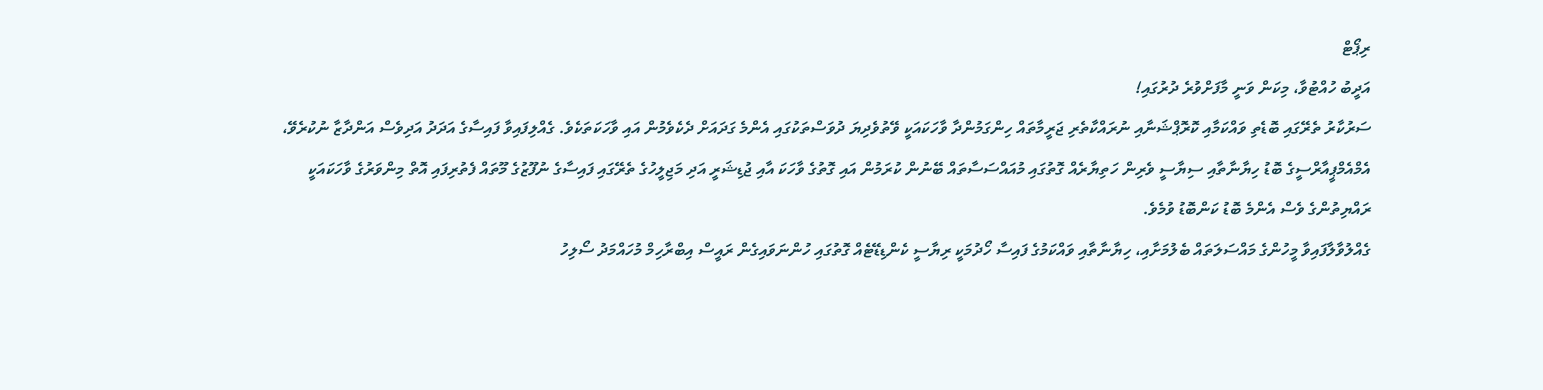ރިޕޯޓް
އަދީބު ހުއްޓުވާ، މިކަން ވަނީ މާފަށްވުރެ ދުރުގައި!
ސަރުކާރު ތެރޭގައި ބޮޑެތި ވައްކަމާއި ކޮރޮޕްޝަނާއި ނުރައްކާތެރި ޖަރީމާތައް ހިންގަމުންދާ ވާހަކައަކީ ވޭތުވެދިޔަ ދުވަސްތަކުގައި އެންމެ ގަދައަށް ދެކެވެމުން އައި ވާހަކަތަކެވެ. ގެއްލިފައިވާ ފައިސާގެ އަދަދު އަދިވެސް އަންދާޒާ ނުކުރެވޭ، އެމްއެމްޕީއާރްސީގެ ބޮޑު ހިޔާނާތާއި ސިޔާސީ ވެރިން ހަތިޔާރެއް ގޮތުގައި މުއައްސަސާތައް ބޭނުން ކުރަމުން އައި ގޮތުގެ ވާހަކަ އާއި ޖުޑިޝަރީ އަދި މަޖިލީހުގެ ތެރޭގައި ފައިސާގެ ނުފޫޒުގެ މޫތައް ފެތުރިފައި އޮތް މިންވަރުގެ ވާހަކައަކީ ރައްޔިތުންގެ ވެސް އެންމެ ބޮޑު ކަންބޮޑު ވުމެވެ.
ގެއްލުވާލާފައިވާ މީހުންގެ މައްސަލަތައް ބެލުމަށާއި، ހިޔާނާތާއި ވައްކަމުގެ ފައިސާ ހޯދުމަކީ ރިޔާސީ ކެންޑިޑޭޓެއް ގޮތުގައި ހުންނަވައިގެން ރައީސް އިބްރާހިމް މުހައްމަދު ސޯލިހު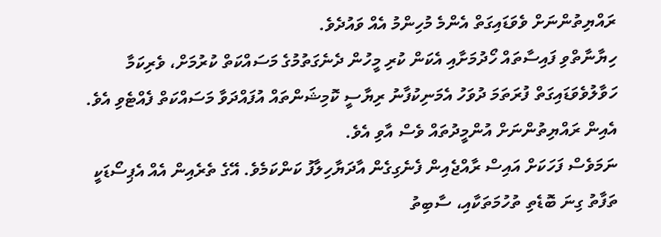ރައްޔިތުންނަށް ވެވަޑައިގަތް އެންމެ މުހިންމު އެއް ވައުދެވެ.
ހިޔާނާތްވި ފައިސާތައް ހޯދުމަށާއި އެކަން ކުރި މީހުން ދެނެގަތުމުގެ މަސައްކަތް ކުރުމަށް، ވެރިކަމާ ހަވާލުވެވަޑައިގަތް ފުރަތަމަ ދުވަހު އެމަނިކުފާނު ރިޔާސީ ކޮމިޝަންތައް އުފައްދަވާ މަސައްކަތް ފެއްޓެވި އެވެ. އެއިން ރައްޔިތުންނަށް އުންމީދުތައް ވެސް އާވި އެވެ.
ނަމަވެސް ފަހަކަށް އައިސް ރާއްޖެއިން ފެނެގިގެން އާދަޔާހިލާފު ކަންކަމެވެ. އޭގެ ތެރެއިން އެއް އެޕިސޯޑަކީ ތަފާތު ގިނަ ބޮޑެތި ތުހުމަތަކާއި، ސާބިތު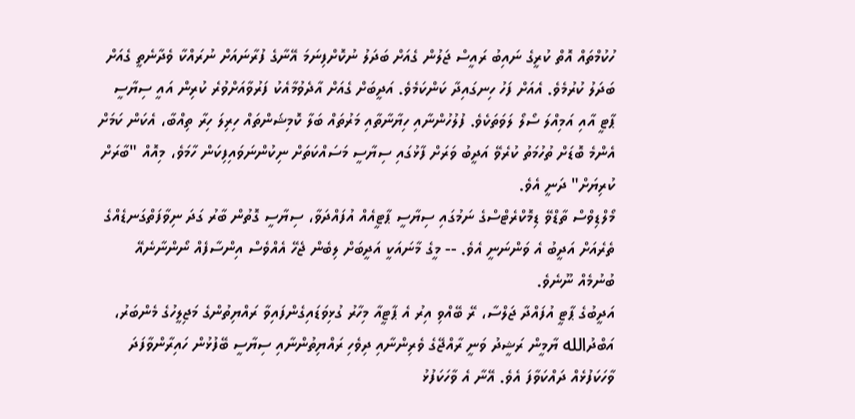ހުކުމްތައް އޮތް ކުރީގެ ނައިބު ރައީސް ޖަލުން ގެއަށް ބަދަލު ނުކޮށްފިނަމަ އޭނާގެ ފުރާނައަށް ނުރައްކާ ވެދާނެތީ ގެއަށް ބަދަލު ކުރުމެވެ. އެއަށް ފަހު ހިނގައިދާ ކަންކަމެވެ. އަދީބަށް ގެއަށް އާދެވުމާއެކު ފަރުވާއަށްވުރެ ކުރިން އައީ ސިޔާސީ ޕާޓީ އާއި އަމިއްލަ ސޯލޯ ލަވަތަކެވެ. ފުލުހުންނާއި ހިޔާނާތާއި މަރުތައް ބަލާ ކޮމިޝަންތައް ހިރިލަ ހިރާ ތިއްބާ، އެކަން ކަމަށް އެންމެ ބޮޑަށް ތުހުމަތު ކުރެވޭ އަދީބު ވަރަށް ފާޅުގައި ސިޔާސީ މަސައްކަތަށް ނިކުންނަވައިފިކަން ހާމަވެ، މިއޮއް "ބާރަށް ކުރިޔަށް" ދަނީ އެވެ.
މޯލްޑިވްސް ތާޑްވޭ ޑިމޮކްރެޓްސްގެ ނަމުގައި ސިޔާސީ ޕާޓީއެއް އުފައްދަވާ، ސިޔާސީ ގޮތުން ބާރު ގަދަ ނިވާފަތްގަނޑެއްގެ ތެރެއަށް އަދީބު އެ ވަންނަނީ އެވެ. -- މީގެ މާނައަކީ އަދީބަށް ލިބެން ޖެހޭ އެއްވެސް އިންސާފެއް ނޯންނާނެއޭ ބުނުމެއް ނޫނެވެ.
އަދީބުގެ ޕާޓީ އުފައްދާ ޖަލްސާ، ރޭ ބޭއްވި އިރު އެ ޕާޓީއާ މިހާރު ގުޅިވަޑައިގެންފައިވާ ރައްޔިތުންގެ މަޖިލީހުގެ މެންބަރު، އަބްދުالله ޔާމީން ރަޝީދު ވަނީ ރާއްޖޭގެ ވެރިންނާއި ދިވެހި ރައްޔިތުންނާއި ސިޔާސީ ބޭފުޅުން ހައިރާންވާފަދަ ވާހަކަފުޅެއް ދައްކަވާފަ އެވެ. އޭނާ އެ ވާހަކަފުޅު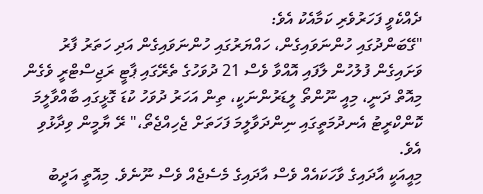ދެއްކެވީ ފަހަރުވެރި ކަމާއެކު އެވެ:
"ގޭބަންދުގައި ހުންނަވައިގެން، ހައްޔަރުގައި ހުންނަވައިގެން އަދި ހަތަރު ފާރު ވަށައިގެން ފުލުހުން ލާފައި އޮއްވާ ވެސް 21 ދުވަހުގެ ތެރޭގައި ޕާޓީ ރަޖިސްޓްރީ ވެގެން މިއޮތް ދަނީ، މިއީ ނޫންތޯ ލީޑަރުންނަކީ، ތިން އަހަރު ދުވަހު ކުޑަ ގޮޅީގައި ބާއްވާލީމަ ކޮންކްރީޓު އެނދުމަތީގައި ނިންދަވާލީމަ ފަހަތަށް ޖެހިއްޖެތޯ،" ރޭ ޔާމީން ވިދާޅުވި އެވެ.
މިއީއަކީ އާދައިގެ ވާހަކައެއް ވެސް އާދައިގެ މެސެޖެއް ވެސް ނޫނެވެ. މިއޮތީ އަދީބު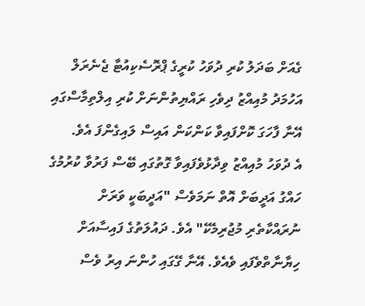ގެއަށް ބަދަލު ކުރި ދުވަހު ކުރީގެ ޕްރޮސެކިއުޓާ ޖެނެރަލް އަހުމަދު މުއިއްޒު ދިވެހި ރައްޔިތުންނަށް ކުރި އިލްތިމާސްގައި އޭނާ ފާހަގަ ކޮށްފައިވާ ކަންކަން އައިސް ލައިގެންފަ އެވެ.
އެ ދުވަހު މުއިއްޒު ވިދާޅުވެފައިވާ ގޮތުގައި ބޭސް ފަރުވާ ކުރުމުގެ ހައްގު އަދީބަށް އޮތް ނަމަވެސް "އަދީބަކީ ވަރަށް ނުރައްކާތެރި މުޖުރިމެކޭ" އެވެ. ދައުލަތުގެ ފައިސާއަށް ހިޔާނާތްވެފައި ވެއެވެ. އޭނާ ގޭގައި ހުންނަ އިރު ވެސް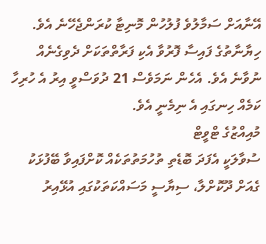އޭނާއަށް ސަމާލުވެ ފުލުހުން މޮނިޓާ ކުރަންޖެހޭނެ އެވެ. ހިޔާނާތުގެ ފައިސާ ފޮރުވާ އެކި ފަރާތްތަކަށް ދެވިގެނެއް ނުވާނެ އެވެ. އެހެން ނަމަވެސް 21 ދުވަސްވީ އިރު އެ ހުރިހާ ކަމެއް ހިނގައި އެ ނިމެނީ އެވެ.
މުއިއްޒުގެ ޓްވީޓް
ސުވާލަކީ އެފަދަ ބޮޑެތި ތުހުމަތުތަކެއް ކޮށްފައިވާ ބޭފުޅަކު ގެއަށް ދޫކޮށްލާ، ސިޔާސީ މަސައްކަތަކުގައި އުޅޭއިރު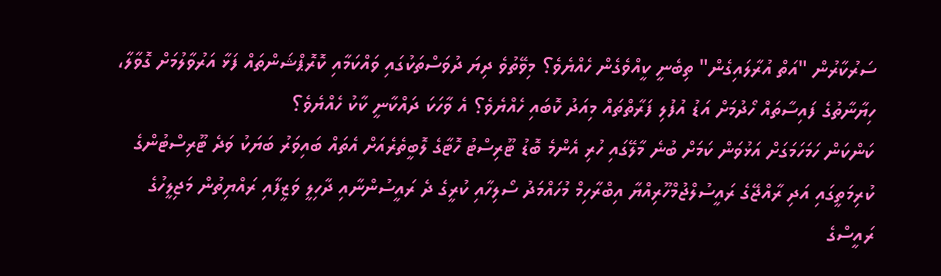ސަރުކާރުން "އަތް އުރާލައިގެން" ތިބެނީ ކީއްވެގެން ހެއްޔެވެ؟ މިވޭތުވެ ދިޔަ ދުވަސްތަކުގައި ވައްކަމާއި ކޮރޮޕްޝަންތައް ފަޅާ އަރުވާލުމަށް ގޮވާލާ، ހިޔާނާތުގެ ފައިސާތައް ހޯދުމަށް އަޑު އުފުލި ފަރާތްތައް މިއަދު ކޮބައި ހެއްޔެވެ؟ އެ ވާހަކަ ދައްކާނީ ކާކު ހެއްޔެވެ؟
ކަންކަން ހަމަހަމަގަށް އަޅުވަން ކަމަށް ބުނެ މާލޭގައި ހުރި އެންމެ ބޮޑު ޓޫރިސްޓު ހޮޓާގެ ލޮބީތެރެއަށް އެތައް ބައިވަރު ބަޔަކު ވަދެ ޓޫރިސްޓުންގެ ކުރިމަތީގައި އަދި ރާއްޖޭގެ ރައީސުލްޖުމްހޫރިއްޔާ އިބްރާހިމް މުހައްމަދު ސޯލިހާއި ކުރީގެ ދެ ރައީސުންނާއި ދާހިލީ ވަޒީފާއި ރައްޔިތުން މަޖިލީހުގެ ރައީސްގެ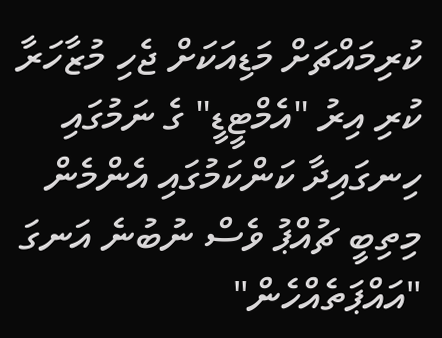ކުރިމައްޗަށް މަޑިއަކަށް ޖެހި މުޒާހަރާ ކުރި އިރު "އެމްޓީޑީ" ގެ ނަމުގައި ހިނގައިދާ ކަންކަމުގައި އެންމެން މިތިބީ ޗުއްޕު ވެސް ނުބުނެ އަނގަ "އައްޕަތެއްހެން"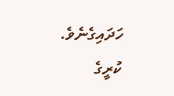ހަދައިގެނެވެ.
ކުރީގެ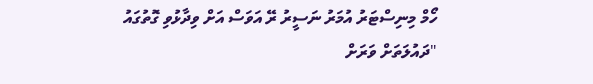ހޯމް މިނިސްޓަރު އުމަރު ނަސީރު ރޭ އަވަސް އަށް ވިދާޅުވި ގޮތުގައު "ދައުލަތަށް ވަރަށް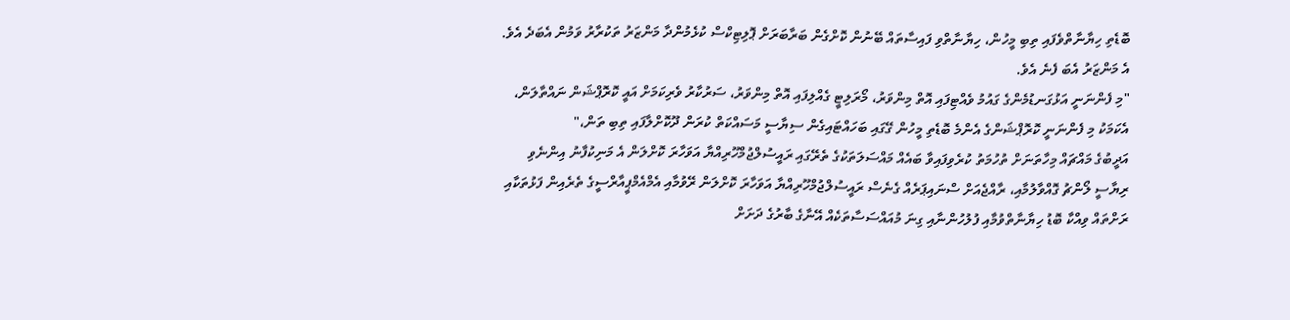ބޮޑެތި ހިޔާނާތްވެފައި ތިބި މީހުން، ހިޔާނާތްވި ފައިސާތައް ބޭނުން ކޮށްގެން ބަރާބަރަށް ޕޮލިޓިކްސް ކުޅެމުންދާ މަންޒަރު ތަކުރާރު ވަމުން އެބަދެ އެވެ. އެ މަންޒަރު އެބަ ފެނެ އެވެ.
"މި ފެންނަނީ އަޅުގަނޑުމެންގެ ގައުމު ވެއްޓިފައި އޮތް މިންވަރު، މޯރަލިޓީ ގެއްލިފައި އޮތް މިންވަރު، ސަރުކާރު ވެރިކަމަށް އައީ ކޮރޮޕްޝަން ނައްތާލަން، އެކަމަކު މި ފެންނަނީ ކޮރޮޕްޝަންގެ އެންމެ ބޮޑެތި މީހުން ގޭގައި ބަހައްޓައިގެން ސިޔާސީ މަސައްކަތް ކުރަން ދޫކޮށްލާފައި ތިބި ތަން،"
އަދީބުގެ މައްޗައް މިހާތަނަށް ތުހުމަތު ކުރެވިފައިވާ ބައެއް މައްސަލަތަކުގެ ތެރޭގައި ރައީސުލްޖުމްހޫރިއްޔާ އަވަހާރަ ކޮށްލަން އެ މަނިކުފާނު އިންނެވި ރިޔާސީ ލޯންޗު ގޮއްވާލުމާއި، ރާއްޖެއަށް ސްނައިޕަރެއް ގެނެސް ރައީސުލްޖުމްހޫރިއްޔާ އަވަހާރަ ކޮށްލަން ރޭވުމާއި އެމްއެމްޕީއާރްސީގެ ތެރެއިން ފަޅުތަކާއި ރަށްތައް ވިއްކާ ބޮޑު ހިޔާނާތްވުމާއި ފުލުހުންނާއި ގިނަ މުއައްސަސާތަކެއް އޭނާގެ ބާރުގެ ދަށަށް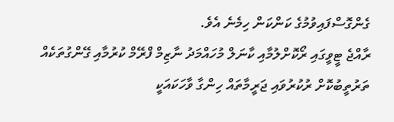ގެންގޮސްފައިވުމުގެ ކަންކަން ހިމެނެ އެވެ.
ރާއްޖެ ޓީވީގައި ރޯކޮށްލުމާއި ކާނަލް މުހައްމަދު ނާޒިމް ފްރޭމް ކުރުމާއި ގޭންގުތަކެއް ތަރުތީބުކޮށް ރުކުރުވައި ޖަރީމާތައް ހިންގާ ވާހަކައަކީ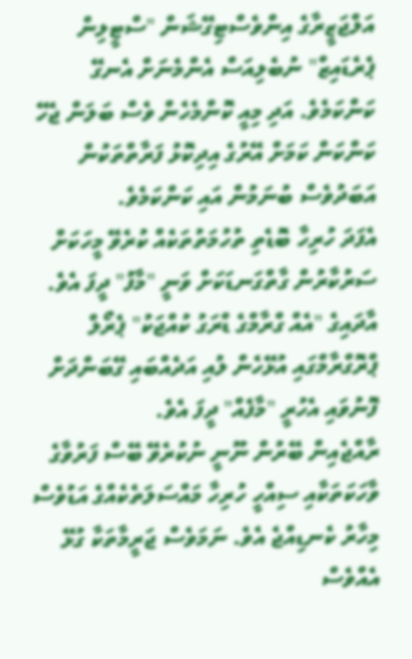އަލްޖަޒީރާގެ އިންވެސްޓިގޭޝަން "ސްޓީލިން ޕެރެޑައިޒް" ނުބެލިއަސް އެންމެނަށް އެނގޭ ކަންކަމެވެ. އަދި މިއީ ކޮންމެހެން ވެސް ބަލަން ޖެހޭ ކަންކަން ކަމަށް އޭރުގެ އިދިކޮޅު ފަރާތްތަކުން އަބަދުވެސް ބުނަމުން އައި ކަންކަމެވެ.
އެފަދަ ހުރިހާ ބޮޑެތި ތުހުމަތުތަކެއް ކުރެވޭ މީހަކަށް ސަރުކާރުން ގާތްގަނޑަކަށް ވަނީ "މާފު" ދީފަ އެވެ. އާދައިގެ "އެއް ގްރާމްގެ ޑްރަގު ކުއްޖަކު" ޕެރޯލް ޕްރޮގްރާމްގައި އުޅޭހެން ލުއި އަދެއްބައި ގޭބަންދަށް ފޮނުވައި އެހުރީ "މާފެއް" ދީފަ އެވެ.
ރާއްޖެއިން ބޭރުން ނޫނީ ނުކުރެވޭ ބޭސް ފަރުވާގެ ވާހަކަތަކާއި ސިއްހީ ހުރިހާ މައްސަލަތެކެއްގެ އަޑުވެސް މިހާރު ކެނޑިއްޖެ އެވެ. ނަމަވެސް ޖަރީމާތަކާ ގުޅޭ އެއްވެސް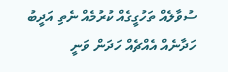ސުވާލެއް ތަހުގީގެއް ކުރުމެއް ނެތި އަދީބު ހަދާނެއް އެއްޗެއް ހަދަން ވަނީ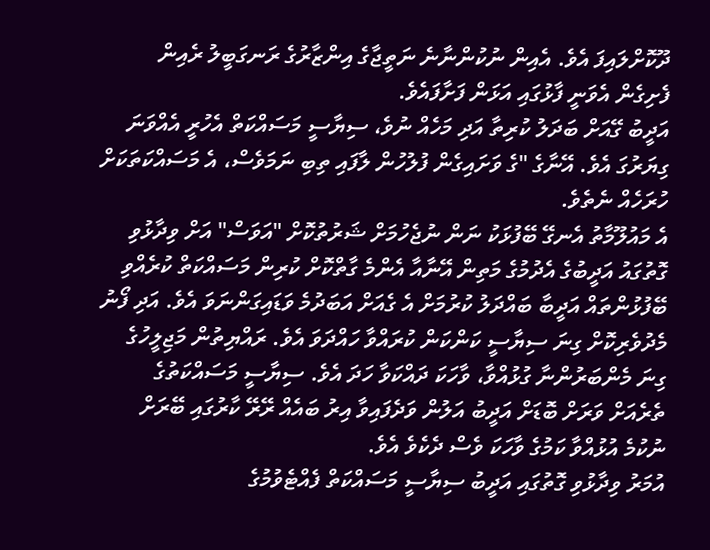ދޫކޮށްލައިފަ އެވެ. އެއިން ނުކުންނާނެ ނަތީޖާގެ އިންޒާރުގެ ރަނގަބީލު ރެއިން ފެށިގެން އެވަނީ ފާޅުގައި އަޅަން ފަށާފައެވެ.
އަދީބު ގޭއަށް ބަދަލު ކުރިތާ އަދި މަހެއް ނުވެ، ސިޔާސީ މަސައްކަތް އެހުރީ އެއްވަނަ ގިޔަރުގަ އެވެ. އޭނާގެ "ގެ ވަށައިގެން ފުލުހުން ލާފައި ތިބި ނަމަވެސް، އެ މަސައްކަތަކަށް ހުރަހެއް ނެތެވެ.
އެ މައުލޫމާތު އެނގޭ ބޭފުޅަކު ނަން ނުޖެހުމަށް ޝަރުތުކޮށް "އަވަސް" އަށް ވިދާޅުވި ގޮތުގައު އަދީބުގެ އެދުމުގެ މަތިން އޭނާއާ އެންމެ ގާތްކޮށް ކުރިން މަސައްކަތް ކުރެއްވި ބޭފުޅުންތައް އަދީބާ ބައްދަލު ކުރުމަށް އެ ގެއަށް އަބަދުމެ ވަޑައިގަންނަވަ އެވެ. އަދި ފޯނު މެދުވެރިކޮށް ގިނަ ސިޔާސީ ކަންކަން ކުރައްވާ ހައްދަވަ އެވެ. ރައްޔިތުން މަޖިލީހުގެ ގިނަ މެންބަރުންނާ ގުޅުއްވާ، ވާހަކަ ދައްކަވާ ހަދަ އެވެ. ސިޔާސީ މަސައްކަތުގެ ތެރެއަށް ވަރަށް ބޮޑަށް އަދީބު އަލުން ވަދެފައިވާ އިރު ބައެއް ރޭރޭ ކާރުގައި ބޭރަށް ނުކުމެ އުޅުއްވާ ކަމުގެ ވާހަކަ ވެސް ދެކެވެ އެވެ.
އުމަރު ވިދާޅުވި ގޮތުގައި އަދީބު ސިޔާސީ މަސައްކަތް ފެއްޓެވުމުގެ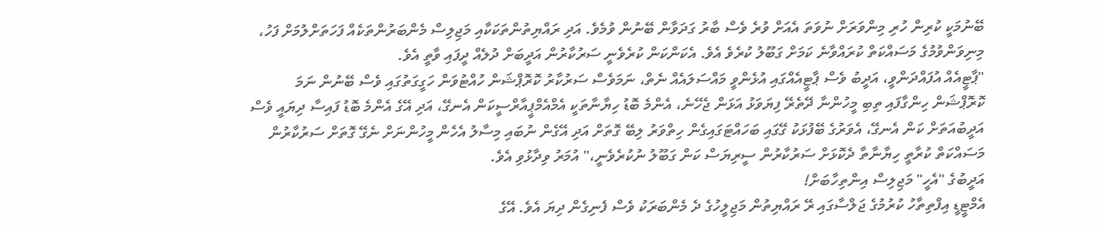ބޭނުމަކީ ކުރިން ހުރި މިންވަރަށް ނުވަތަ އެއަށް ވުރެ ވެސް ބާރު ގަދަވާން ބޭނުން ވުމެވެ. އަދި ރައްޔިތުންތަކަކާއި މަޖިލިސް މެންބަރުންތަކެއް ފަހަތަށްލުމަށް ފަހު، މިނިވަންވުމުގެ މަސައްކަތް ކުރައްވާނެ ކަމަށް ގަބޫލު ކުރެވެ އެވެ. އެކަންކަން ކުރެވެނީ ސަރުކާރުން އަދީބަށް ދުލެއް ދީފައި ވާތީ އެވެ.
"ޕާޓީއެއް އުފައްދަންވީ، އަދީބު ވެސް ޕާޓީއެއްގައި އުޅެންވީ މައްސަލައެއް ނެތް، ނަމަވެސް ސަރުކާރު ކޮރޮޕްޝަން ހުއްޓުވަން ހަގީގަތުގައި ވެސް ބޭނުން ނަމަ ކޮރޮޕްޝަން ހިންގާފައި ތިބި މީހުންނާ ދޭތެރޭ ފިޔަވަޅު އަޅަން ޖެހޭނެ، އެންމެ ބޮޑު ހިޔާނާތަކީ އެމްއެމްޕީއާރްސީކަން އެނގޭ، އަދި އޭގެ އެންމެ ބޮޑު ފައިސާ ދިޔައީ ވެސް އަދީބުއަތަށް ކަން އެނގޭ، އެވަރުގެ ބޭފުޅަކު ގޭގައި ބަހައްޓަގައިގެން ހިތްވަރު ލިބޭ ގޮތަށް އަދި އޭގެން ނުބައި މިސާލު އެހެން މީހުންނަށް ނެގޭ ގޮތަށް ސަރުކާރުން މަސައްކަތް ކުރާތީ ހިޔާނާތާ ދެކޮޅަށް ސަރުކާރުން ސީރިޔަސް ކަން ގަބޫލު ނުކުރެވެނީ،" އުމަރު ވިދާޅުވި އެވެ.
އަދީބުގެ "އެހީ" މަޖިލިސް އިންތިހާބަށް!
އެމްޓީޑީ އިފްތިތާހު ކުރުމުގެ ޖަލްސާގައި ރޭ ރައްޔިތުން މަޖިލީހުގެ ދެ މެންބަރަކު ވެސް ފެނިގެން ދިޔަ އެވެ. އޭގެ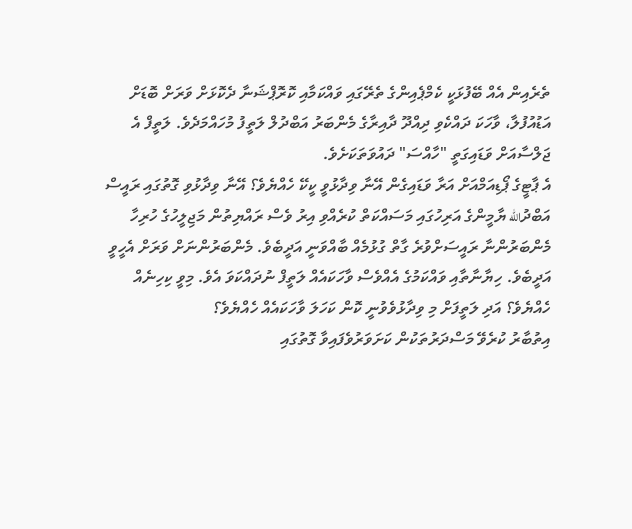ތެރެއިން އެއް ބޭފުޅަކީ ކެމްޕެއިންގެ ތެރޭގައި ވައްކަމާއި ކޮރޮޕްޝަނާ ދެކޮޅަށް ވަރަށް ބޮޑަށް އަޑުއުފުލާ، ވާހަކަ ދައްކެވި ދިއްދޫ ދާއިރާގެ މެންބަރު އަބްދުލް ލަތީފު މުހައްމަދެވެ. ލަތީފް އެ ޖަލްސާއަށް ވަޑައިގަތީ "ހާއްސަ" ދައުވަތަކަށެވެ.
އެ ޕާޓީގެ ޕޯޑިއަމްއަށް އަރާ ވަޑައިގެން އޭނާ ވިދާޅުވީ ކީކޭ ހެއްޔެވެ؟ އޭނާ ވިދާޅުވި ގޮތުގައި ރައީސް އަބްދުالله ޔާމީންގެ އަރިހުގައި މަސައްކަތް ކުރެއްވި އިރު ވެސް ރައްޔިތުން މަޖިލީހުގެ ހުރިހާ މެންބަރުންނާ ރައީސަށްވުރެ ގާތް ގުޅުމެއް ބާއްވަނީ އަދީބެވެ. މެންބަރުންނަށް ވަރަށް އެހީވީ އަދީބެވެ. ހިޔާނާތާއި ވައްކަމުގެ އެއްވެސް ވާހަކައެއް ލަތީފް ނުދައްކަވަ އެވެ. މިވީ ކިހިނެއް ހެއްޔެވެ؟ އަދި ލަތީފަށް މި ވިދާޅުވެވުނީ ކޮން ކަހަލަ ވާހަކައެއް ހެއްޔެވެ؟
އިތުބާރު ކުރެވޭ މަސްދަރުތަކުން ކަށަވަރުވެފައިވާ ގޮތުގައި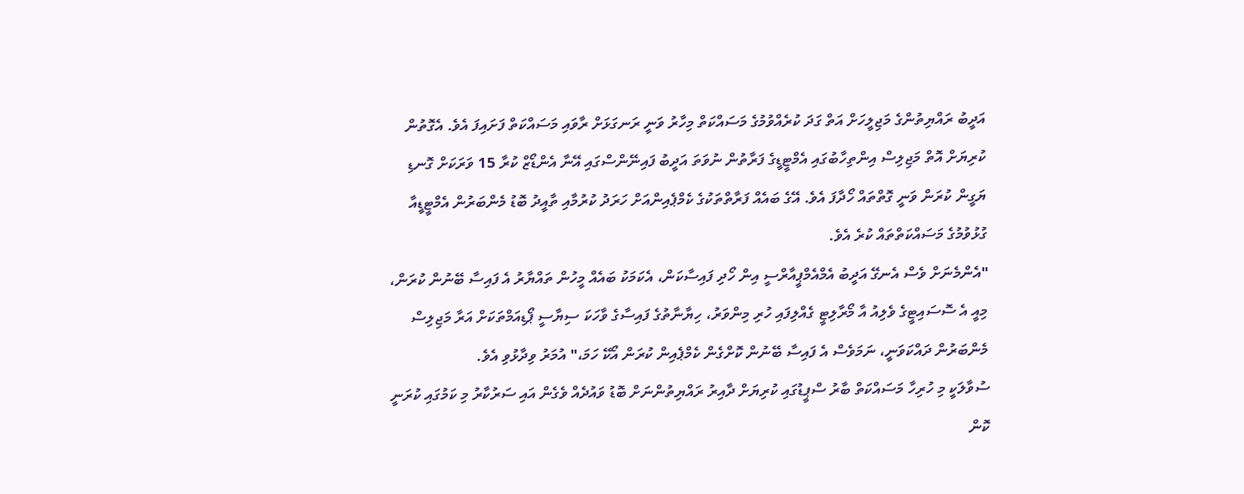އަދީބު ރައްޔިތުންގެ މަޖިލީހަށް އަތް ގަދަ ކުރެއްވުމުގެ މަސައްކަތް މިހާރު ވަނީ ރަނގަޅަށް ރާވައި މަސައްކަތް ފަށައިފަ އެވެ. އެގޮތުން ކުރިޔަށް އޮތް މަޖިލިސް އިންތިހާބުގައި އެމްޓީޑީގެ ފަރާތުން ނުވަތަ އަދީބު ފައިނޭންސްގައި އޭނާ އެންޑޯޒް ކުރާ 15 ވަރަކަށް ގޮނޑި ޔަގީން ކުރަން ވަނީ ގޮތްތައް ހޯދާފަ އެވެ. އޭގެ ބައެއް ފަރާތްތަކުގެ ކެމްޕެއިންއަށް ހަރަދު ކުރުމާއި ތާއީދު ބޮޑު މެންބަރުން އެމްޓީޑީއާ ގުޅުވުމުގެ މަސައްކަތްތައް ކުރެ އެވެ.
"އެންމެނަށް ވެސް އެނގޭ އަދީބު އެމްއެމްޕީއާރްސީ އިން ހޯދި ފައިސާކަން، އެކަމަކު ބައެއް މީހުން ތައްޔާރު އެ ފައިސާ ބޭނުން ކުރަން، މިއީ އެ ސޮސައިޓީގެ ވެލިއު އާ މޯރާލިޓީ ގެއްލިފައި ހުރި މިންވަރު، ހިޔާނާތުގެ ފައިސާގެ ވާހަކަ ސިޔާސީ ޕޯޑިއަމްތަކަށް އަރާ މަޖިލިސް މެންބަރުން ދައްކަވަނީ، ނަމަވެސް އެ ފައިސާ ބޭނުން ކޮށްގެން ކެމްޕެއިން ކުރަން އޯކޭ ހަމަ،" އުމަރު ވިދާޅުވި އެވެ.
ސުވާލަކީ މި ހުރިހާ މަސައްކަތް ބާރު ސްޕީޑުގައި ކުރިޔަށް ދާއިރު ރައްޔިތުންނަށް ބޮޑު ވައުދެއް ވެގެން އައި ސަރުކާރު މި ކަމުގައި ކުރަނީ ކޮން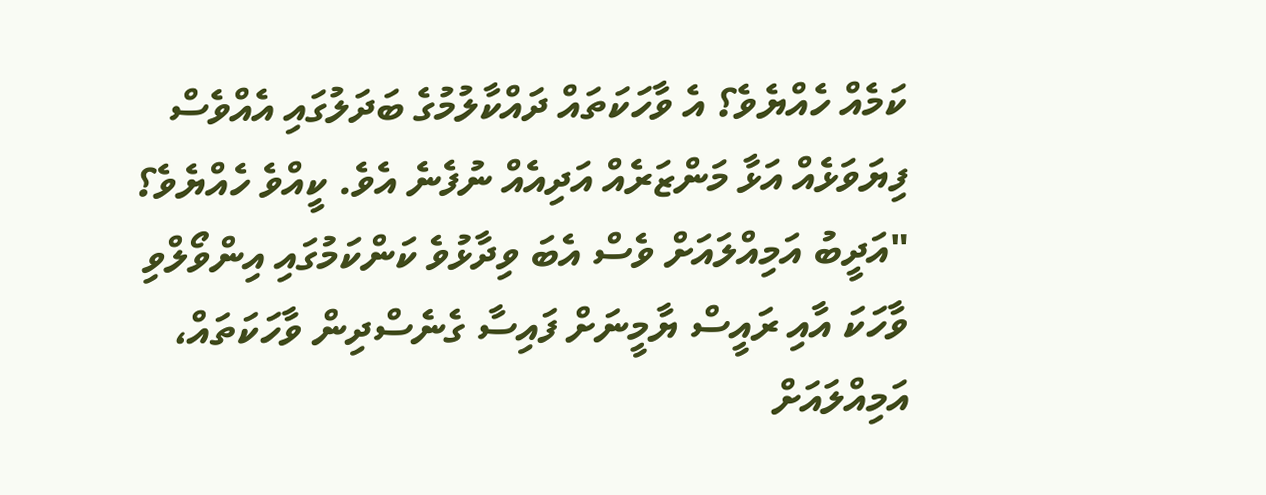ކަމެއް ހެއްޔެވެ؟ އެ ވާހަކަތައް ދައްކާލުމުގެ ބަދަލުގައި އެއްވެސް ފިޔަވަޅެއް އަޅާ މަންޒަރެއް އަދިއެއް ނުފެނެ އެވެ. ކީއްވެ ހެއްޔެވެ؟
"އަދީބު އަމިއްލައަށް ވެސް އެބަ ވިދާޅުވެ ކަންކަމުގައި އިންވޯލްވި ވާހަކަ އާއި ރައީސް ޔާމީނަށް ފައިސާ ގެނެސްދިން ވާހަކަތައް، އަމިއްލައަށް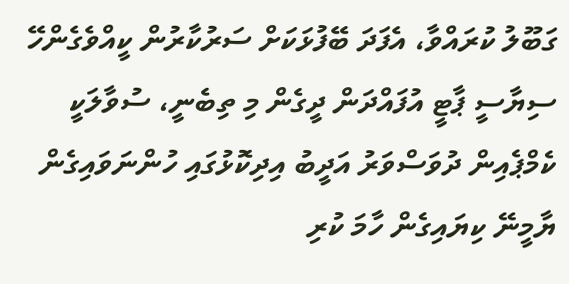ގަބޫލު ކުރައްވާ، އެފަދަ ބޭފުޅަކަށް ސަރުކާރުން ކީއްވެގެންހޭ ސިޔާސީ ޕާޓީ އުފައްދަން ދީގެން މި ތިބެނީ، ސުވާލަކީ ކެމްޕެއިން ދުވަސްވަރު އަދީބު އިދިކޮޅުގައި ހުންނަވައިގެން ޔާމީނޭ ކިޔައިގެން ހާމަ ކުރި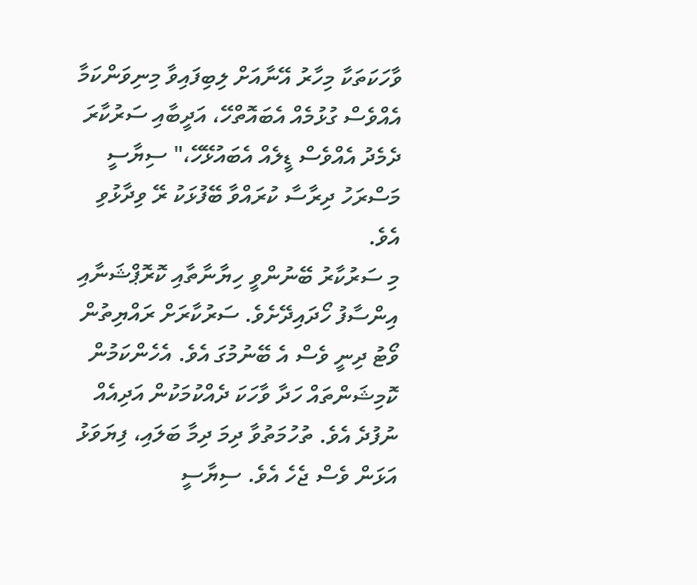ވާހަކަތަކާ މިހާރު އޭނާއަށް ލިބިފައިވާ މިނިވަންކަމާ އެއްވެސް ގުޅުމެއް އެބައޮތްހޭ، އަދީބާއި ސަރުކާރަ ދެމެދު އެއްވެސް ޑީލެއް އެބައުޅޭހޭ،" ސިޔާސީ މަސްރަހު ދިރާސާ ކުރައްވާ ބޭފުޅަކު ރޭ ވިދާޅުވި އެވެ.
މި ސަރުކާރު ބޭނުންވީ ހިޔާނާތާއި ކޮރޮޕްޝަނާއި އިންސާފު ހޯދައިދޭށެވެ. ސަރުކާރަށް ރައްޔިތުން ވޯޓު ދިނީ ވެސް އެ ބޭނުމުގަ އެވެ. އެހެންކަމުން ކޮމިޝަންތައް ހަދާ ވާހަކަ ދެއްކުމަކުން އަދިއެއް ނުފުދެ އެވެ. ތުހުމަތުވާ ދިމަ ދިމާ ބަލައި، ފިޔަވަޅު އަޅަން ވެސް ޖެހެ އެވެ. ސިޔާސީ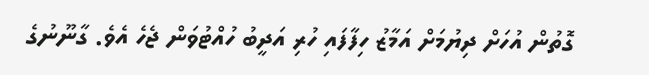ގޮތުން އުހަށް ދިޔުމަށް އަމާޒު ހިފާފައި ހުރި އަދީބު ހުއްޓުވަން ޖެހެ އެވެ. ގާނޫނުގެ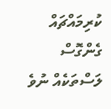ކުރިމައްޗައް ގެންގޮސް ލަސްތަކެއް ނުވެ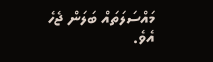މައްސަލަތައް ބަލަން ޖެހެ އެވެ.